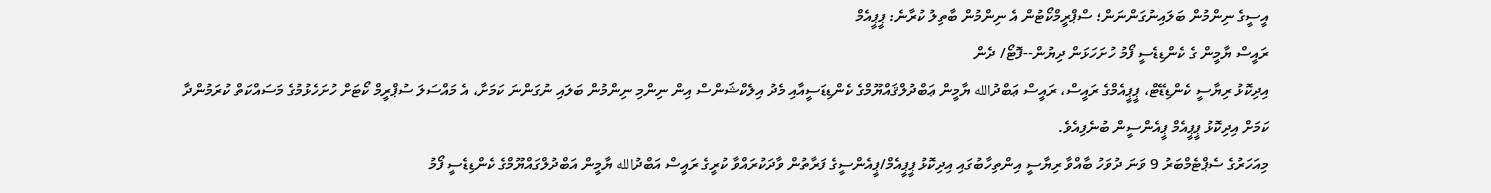އީސީގެ ނިންމުން ބަލައިނުގަންނަން؛ ސްޕްރީމްކޯޓުން އެ ނިންމުން ބާތިލު ކުރާނެ: ޕީޕީއެމް
ރައީސް ޔާމީން ގެ ކެންޑިޑެސީ ފޯމު ހުށަހަޅަން ދިޔުން--ފޮޓޯ/ ދެން
އިދިކޮޅު ރިޔާސީ ކެންޑިޑޭޓް، ޕީޕީއެމްގެ ރައީސް، ރައީސް ޢަބްދުالله ޔާމީން ޢަބްދުލްޤައްޔޫމްގެ ކެންޑިޑަސީއާއި މެދު އިލެކްޝަންސް އިން ނިންމި ނިންމުން ބަލައި ނުގަންނަ ކަމަށާ، އެ މައްސަލަ ސުޕްރީމް ކޯޓަށް ހުށަހެޅުމުގެ މަސައްކަތް ކުރަމުންދާ ކަމަށް އިދިކޮޅު ޕީޕީއެމް ޕީއެންސީން ބުނެފިއެވެ.
މިއަހަރުގެ ސެޕްޓެމްބަރު 9 ވަނަ ދުވަހު ބާއްވާ ރިޔާސީ އިންތިހާބުގައި އިދިކޮޅު ޕީޕީއެމް/ޕީއެންސީގެ ފަރާތުން ވާދަކުރައްވާ ކުރީގެ ރައީސް އަބްދުالله ޔާމީން އަބްދުލްގައްޔޫމްގެ ކެންޑިޑެސީ ފޯމު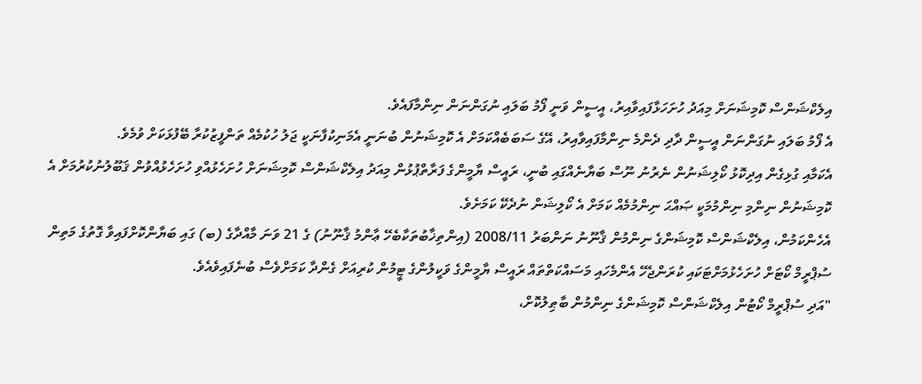އިލެކްޝަންސް ކޮމިޝަނަށް މިއަދު ހުށަހަޅާފައިވާއިރު، އީސީން ވަނީ ފޯމު ބަލައި ނުގަންނަން ނިންމާފައެވެ.
އެ ފޯމު ބަލައި ނުގަންނަން އީސީން ދާދި ދެންމެ ނިންމާފައިވާއިރު، އޭގެ ސަބަބެއްކަމަށް އެ ކޮމިޝަނުން ބުނަނީ އެމަނިކުފާނަކީ ޖަލު ހުކުމެއް ތަންފީޒުކުރާ ބޭފުޅަކަށް ވުމެވެ.
އެކަމާއި ގުޅިގެން އިދިކޮޅު ކޯލިޝަނުން ނެރުނު ނޫސް ބަޔާނެއްގައި ބުނީ، ރައީސް ޔާމީންގެ ފަރާތްޕުޅުން މިއަދު އިލެކްޝަންސް ކޮމިޝަނަށް ހުށަހެޅުއްވި ހުށަހެޅުއްވުން ޤަބޫލުނުކުރުމަށް އެ ކޮމިޝަނުން ނިންމި ނިންމުމަކީ ޞައްޙަ ނިންމުމެއް ކަމަށް އެ ކޯލިޝަން ނުދެކޭ ކަމަށެވެ.
އެހެންކަމުން، އިލެކްޝަންސް ކޮމިޝަންގެ ނިންމުން ޤާނޫނު ނަންބަރު 2008/11 (އިންތިޚާބުތަކާބެހޭ ޢާންމު ޤާނޫނު) ގެ 21 ވަނަ މާއްދާގެ (ބ) ގައި ބަޔާންކޮށްފައިވާ ގޮތުގެ މަތިން ސުޕްރީމް ކޯޓަށް ހުށަހެޅުމަށްޓަކައި ކުރަންޖެހޭ އެންމެހައި މަސައްކަތްތައް ރައީސް ޔާމީންގެ ވަކީލުންގެ ޓީމުން ކުރިއަށް ގެންދާ ކަމަށްވެސް ބުނެފައިވެއެވެ.
"އަދި ސުޕްރީމް ކޯޓުން އިލެކްޝަންސް ކޮމިޝަންގެ ނިންމުން ބާޠިލުކޮށް،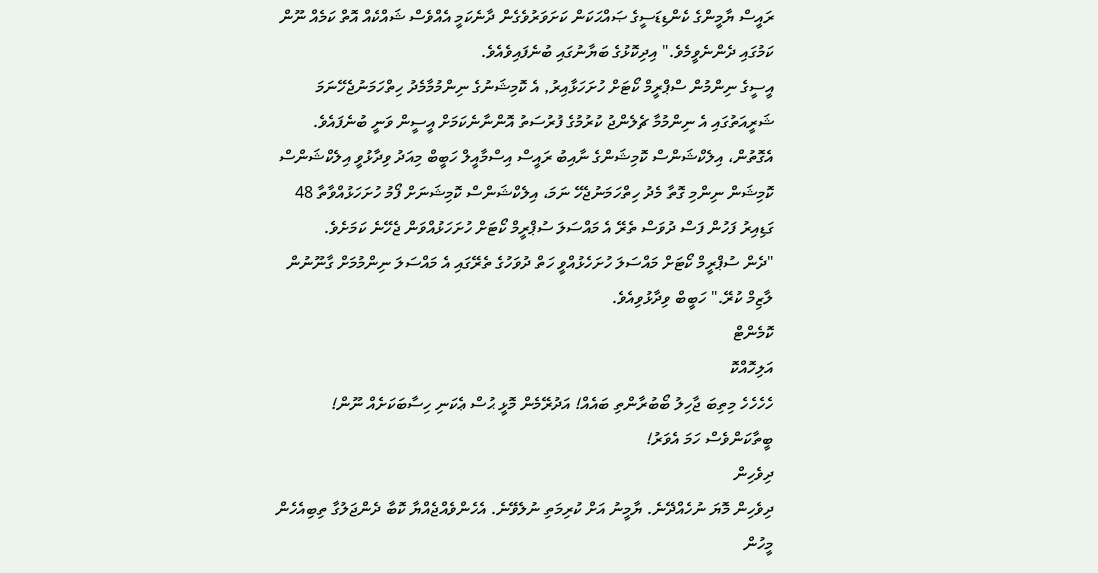ރައީސް ޔާމީންގެ ކެންޑިޑަސީގެ ޞައްޙަކަން ކަށަވަރުވެގެން ދާނެކަމީ އެއްވެސް ޝައްކެއް އޮތް ކަމެއް ނޫން ކަމުގައި ދެންނެވީމެވެ." އިދިކޮޅުގެ ބަޔާނުގައި ބުނެފައިވެއެވެ.
އީސީގެ ނިންމުން ސްޕްރީމް ކޯޓަށް ހުށަހަޅާއިރު, އެ ކޮމިޝަނުގެ ނިންމުމާމެދު ހިތްހަމަނުޖެހޭނަމަ ޝަރީއަތުގައި އެ ނިންމުމާ ޗެލެންޖު ކުރުމުގެ ފުރުސަތު އޮންނާނެކަމަށް އީސީން ވަނީ ބުނެފައެވެ.
އެގޮތުން، އިލެކްޝަންސް ކޮމިޝަންގެ ނާއިބު ރައީސް އިސްމާއީލް ހަބީބް މިއަދު ވިދާޅުވީ އިލެކްޝަންސް ކޮމިޝަން ނިންމި ގޮތާ މެދު ހިތްހަމަނުޖެހޭ ނަމަ، އިލެކްޝަންސް ކޮމިޝަނަށް ފޯމު ހުށަހަޅުއްވާތާ 48 ގަޑިއިރު ފަހުން ފަސް ދުވަސް ތެރޭ އެ މައްސަލަ ސުޕްރީމް ކޯޓަށް ހުށަހަޅުއްވަން ޖެހޭނެ ކަމަށެވެ.
"ދެން ސުޕްރީމް ކޯޓަށް މައްސަލަ ހުށަހެޅުއްވީ ހަތް ދުވަހުގެ ތެރޭގައި އެ މައްސަލަ ނިންމުމަށް ގާނޫނުން ލާޒިމް ކުރޭ." ހަބީބް ވިދާޅުވިއެވެ.
ކޮމެންޓް
އަލިހޮއްކޮ
ހެހެހެހެ މިތިބަ ޖާހިލު ބޯބުރާންތި ބައެއް! އަދުރޭމެން މޮޅީ ޙުސް ޢެކަނި ހިސާބަކަށެއް ނޫން! ބީތާކަންވެސް ހަމަ އެވަރު!
ދިވެހިން
ދިވެހިން މޮޔަ ނުހެއްދޭނެ. ޔާމީނު އަށް ކުރިމަތި ނުލެވޭނެ. އެހެންވެއްޖެއްޔާ ކޮބާ ދެންޖަލުގާ ތިބިއެހެން މީހުން